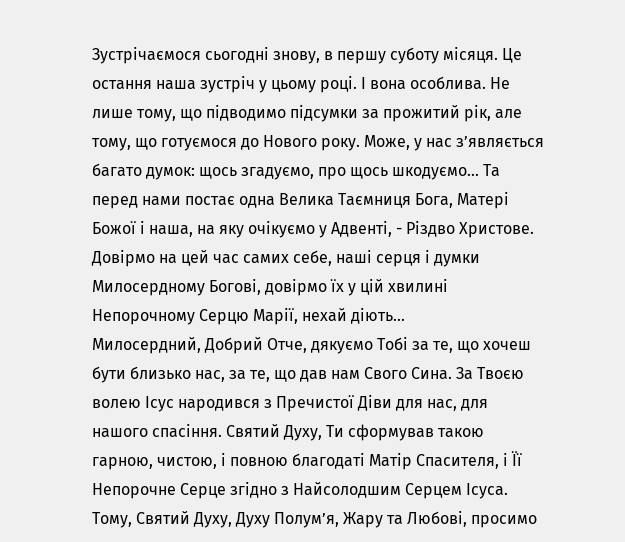Зустрічаємося сьогодні знову, в першу суботу місяця. Це остання наша зустріч у цьому році. І вона особлива. Не лише тому, що підводимо підсумки за прожитий рік, але тому, що готуємося до Нового року. Може, у нас з’являється багато думок: щось згадуємо, про щось шкодуємо... Та перед нами постає одна Велика Таємниця Бога, Матері Божої і наша, на яку очікуємо у Адвенті, - Різдво Христове. Довірмо на цей час самих себе, наші серця і думки Милосердному Богові, довірмо їх у цій хвилині Непорочному Серцю Марії, нехай діють...
Милосердний, Добрий Отче, дякуємо Тобі за те, що хочеш бути близько нас, за те, що дав нам Свого Сина. За Твоєю волею Ісус народився з Пречистої Діви для нас, для нашого спасіння. Святий Духу, Ти сформував такою гарною, чистою, і повною благодаті Матір Спасителя, і Її Непорочне Серце згідно з Найсолодшим Серцем Ісуса. Тому, Святий Духу, Духу Полум’я, Жару та Любові, просимо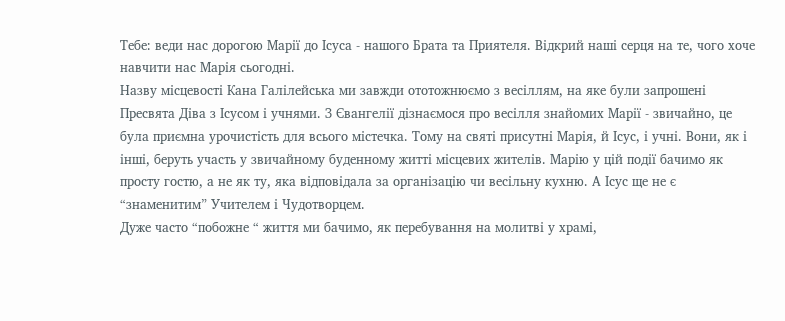Тебе: веди нас дорогою Марії до Ісуса - нашого Брата та Приятеля. Відкрий наші серця на те, чого хоче навчити нас Марія сьогодні.
Назву місцевості Кана Галілейська ми завжди ототожнюємо з весіллям, на яке були запрошені Пресвята Діва з Ісусом і учнями. З Євангелії дізнаємося про весілля знайомих Марії - звичайно, це була приємна урочистість для всього містечка. Тому на святі присутні Марія, й Ісус, і учні. Вони, як і інші, беруть участь у звичайному буденному житті місцевих жителів. Марію у цій події бачимо як просту гостю, а не як ту, яка відповідала за організацію чи весільну кухню. А Ісус ще не є “знаменитим” Учителем і Чудотворцем.
Дуже часто “побожне “ життя ми бачимо, як перебування на молитві у храмі,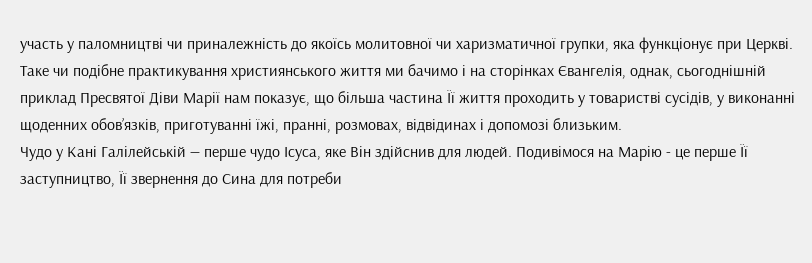участь у паломництві чи приналежність до якоїсь молитовної чи харизматичної групки, яка функціонує при Церкві. Таке чи подібне практикування християнського життя ми бачимо і на сторінках Євангелія, однак, сьогоднішній приклад Пресвятої Діви Марії нам показує, що більша частина Її життя проходить у товаристві сусідів, у виконанні щоденних обов’язків, приготуванні їжі, пранні, розмовах, відвідинах і допомозі близьким.
Чудо у Кані Галілейській — перше чудо Ісуса, яке Він здійснив для людей. Подивімося на Марію - це перше Її заступництво, Її звернення до Сина для потреби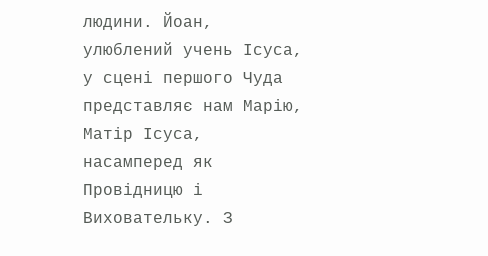людини. Йоан, улюблений учень Ісуса, у сцені першого Чуда представляє нам Марію, Матір Ісуса, насамперед як Провідницю і Виховательку. З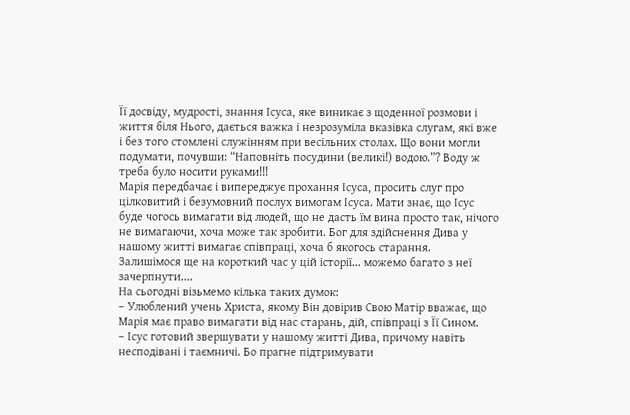Її досвіду, мудрості, знання Ісуса, яке виникає з щоденної розмови і життя біля Нього, дається важка і незрозуміла вказівка слугам, які вже і без того стомлені служінням при весільних столах. Що вони могли подумати, почувши: “Наповніть посудини (великі!) водою.”? Воду ж треба було носити руками!!!
Марія передбачає і випереджує прохання Ісуса, просить слуг про цілковитий і безумовний послух вимогам Ісуса. Мати знає, що Ісус буде чогось вимагати від людей, що не дасть їм вина просто так, нічого не вимагаючи, хоча може так зробити. Бог для здійснення Дива у нашому житті вимагає співпраці, хоча б якогось старання.
Залишімося ще на короткий час у цій історії... можемо багато з неї зачерпнути....
На сьогодні візьмемо кілька таких думок:
– Улюблений учень Христа, якому Він довірив Свою Матір вважає, що Марія має право вимагати від нас старань, дій, співпраці з Її Сином.
– Ісус готовий звершувати у нашому житті Дива, причому навіть несподівані і таємничі. Бо прагне підтримувати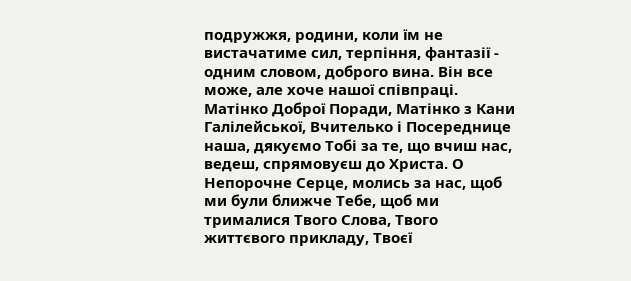подружжя, родини, коли їм не вистачатиме сил, терпіння, фантазії - одним словом, доброго вина. Він все може, але хоче нашої співпраці.
Матінко Доброї Поради, Матінко з Кани Галілейської, Вчителько і Посереднице наша, дякуємо Тобі за те, що вчиш нас, ведеш, спрямовуєш до Христа. О Непорочне Серце, молись за нас, щоб ми були ближче Тебе, щоб ми трималися Твого Слова, Твого життєвого прикладу, Твоєї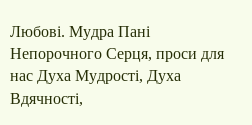Любові. Мудра Пані Непорочного Серця, проси для нас Духа Мудрості, Духа Вдячності,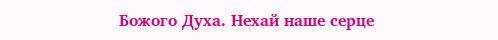Божого Духа. Нехай наше серце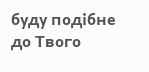буду подібне до Твого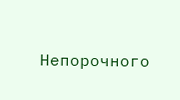Непорочного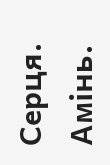Серця. Амінь.